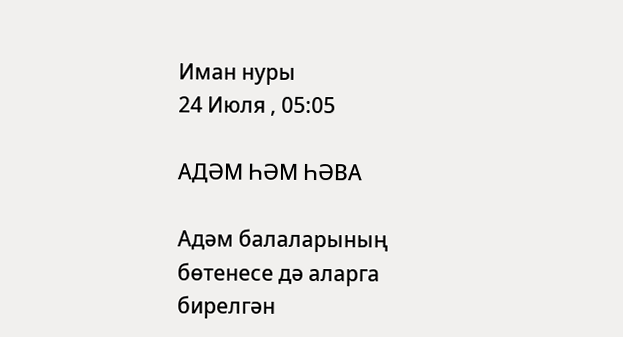Иман нуры
24 Июля , 05:05

АДӘМ ҺӘМ ҺӘВА

Адәм балаларының бөтенесе дә аларга бирелгән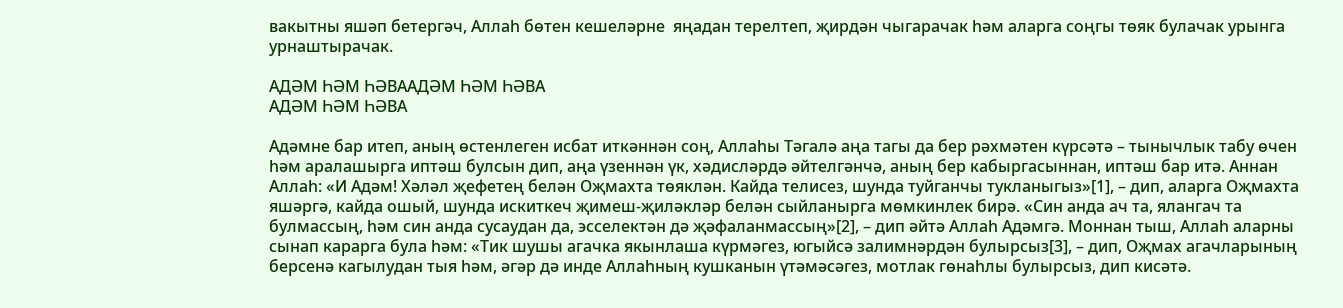вакытны яшәп бетергәч, Аллаһ бөтен кешеләрне  яңадан терелтеп, җирдән чыгарачак һәм аларга соңгы төяк булачак урынга урнаштырачак.

АДӘМ ҺӘМ ҺӘВААДӘМ ҺӘМ ҺӘВА
АДӘМ ҺӘМ ҺӘВА

Адәмне бар итеп, аның өстенлеген исбат иткәннән соң, Аллаһы Тәгалә аңа тагы да бер рәхмәтен күрсәтә – тынычлык табу өчен һәм аралашырга иптәш булсын дип, аңа үзеннән үк, хәдисләрдә әйтелгәнчә, аның бер кабыргасыннан, иптәш бар итә. Аннан Аллаһ: «И Адәм! Хәләл җефетең белән Оҗмахта төяклән. Кайда телисез, шунда туйганчы тукланыгыз»[1], – дип, аларга Оҗмахта яшәргә, кайда ошый, шунда искиткеч җимеш-җиләкләр белән сыйланырга мөмкинлек бирә. «Син анда ач та, ялангач та булмассың, һәм син анда сусаудан да, эсселектән дә җәфаланмассың»[2], – дип әйтә Аллаһ Адәмгә. Моннан тыш, Аллаһ аларны сынап карарга була һәм: «Тик шушы агачка якынлаша күрмәгез, югыйсә залимнәрдән булырсыз[3], – дип, Оҗмах агачларының берсенә кагылудан тыя һәм, әгәр дә инде Аллаһның кушканын үтәмәсәгез, мотлак гөнаһлы булырсыз, дип кисәтә.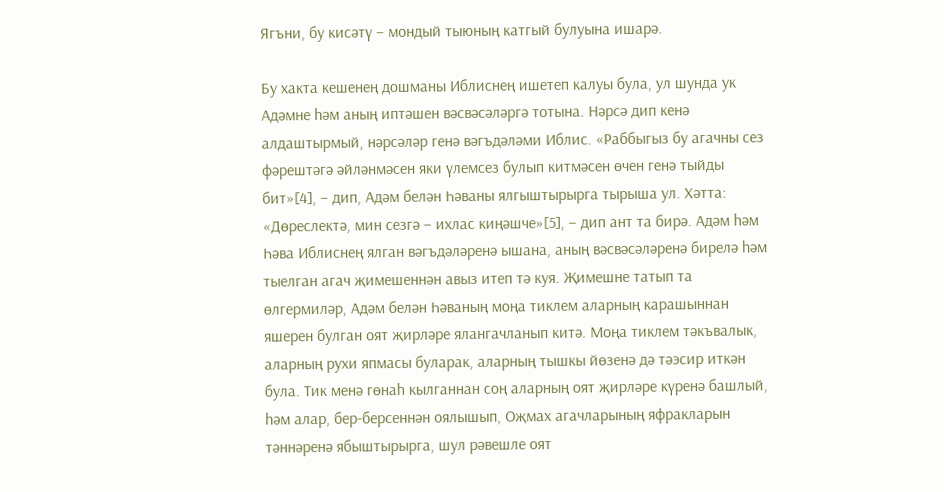Ягъни, бу кисәтү – мондый тыюның катгый булуына ишарә.

Бу хакта кешенең дошманы Иблиснең ишетеп калуы була, ул шунда ук Адәмне һәм аның иптәшен вәсвәсәләргә тотына. Нәрсә дип кенә алдаштырмый, нәрсәләр генә вәгъдәләми Иблис. «Раббыгыз бу агачны сез фәрештәгә әйләнмәсен яки үлемсез булып китмәсен өчен генә тыйды бит»[4], – дип, Адәм белән Һәваны ялгыштырырга тырыша ул. Хәтта: «Дөреслектә, мин сезгә – ихлас киңәшче»[5], – дип ант та бирә. Адәм һәм Һәва Иблиснең ялган вәгъдәләренә ышана, аның вәсвәсәләренә бирелә һәм тыелган агач җимешеннән авыз итеп тә куя. Җимешне татып та өлгермиләр, Адәм белән Һәваның моңа тиклем аларның карашыннан яшерен булган оят җирләре ялангачланып китә. Моңа тиклем тәкъвалык, аларның рухи япмасы буларак, аларның тышкы йөзенә дә тәэсир иткән була. Тик менә гөнаһ кылганнан соң аларның оят җирләре күренә башлый, һәм алар, бер-берсеннән оялышып, Оҗмах агачларының яфракларын тәннәренә ябыштырырга, шул рәвешле оят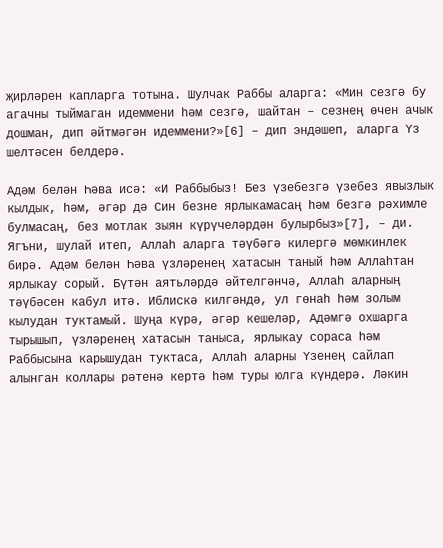җирләрен капларга тотына. Шулчак Раббы аларга: «Мин сезгә бу агачны тыймаган идеммени һәм сезгә, шайтан – сезнең өчен ачык дошман, дип әйтмәгән идеммени?»[6] – дип эндәшеп, аларга Үз шелтәсен белдерә.

Адәм белән Һәва исә: «И Раббыбыз! Без үзебезгә үзебез явызлык кылдык, һәм, әгәр дә Син безне ярлыкамасаң һәм безгә рәхимле булмасаң, без мотлак зыян күрүчеләрдән булырбыз»[7], – ди. Ягъни, шулай итеп, Аллаһ аларга тәүбәгә килергә мөмкинлек бирә. Адәм белән Һәва үзләренең хатасын таный һәм Аллаһтан ярлыкау сорый. Бүтән аятьләрдә әйтелгәнчә, Аллаһ аларның тәүбәсен кабул итә. Иблискә килгәндә, ул гөнаһ һәм золым кылудан туктамый. Шуңа күрә, әгәр кешеләр, Адәмгә охшарга тырышып, үзләренең хатасын таныса, ярлыкау сораса һәм Раббысына карышудан туктаса, Аллаһ аларны Үзенең сайлап алынган коллары рәтенә кертә һәм туры юлга күндерә. Ләкин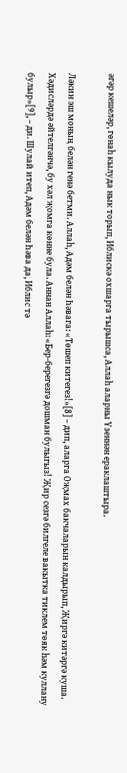әгәр кешеләр, гөнаһ кылуда нык торып, Иблискә охшарга тырышса, Аллаһ аларны Үзеннән ераклаштыра.

Ләкин эш моның белән генә бетми. Аллаһ, Адәм белән Һәвага: «Төшеп китегез!»[8] – дип, аларга Оҗмах бакчаларын калдырып, Җиргә китәргә куша. Хәдисләрдә әйтелгәнчә, бу хәл җомга көнне була. Аннан Аллаһ: «Бер-берегезгә дошман булыгыз! Җир сезгә билгеле вакытка тиклем төяк һәм куллану булыр»[9], – ди. Шулай итеп, Адәм белән Һәва да, Иблис тә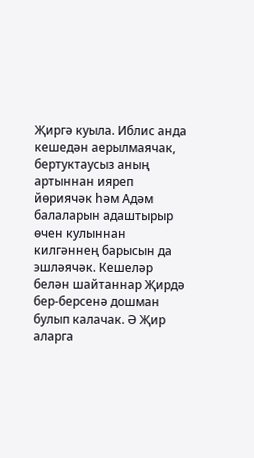Җиргә куыла. Иблис анда кешедән аерылмаячак, бертуктаусыз аның артыннан ияреп йөриячәк һәм Адәм балаларын адаштырыр өчен кулыннан килгәннең барысын да эшләячәк. Кешеләр белән шайтаннар Җирдә бер-берсенә дошман булып калачак. Ә Җир аларга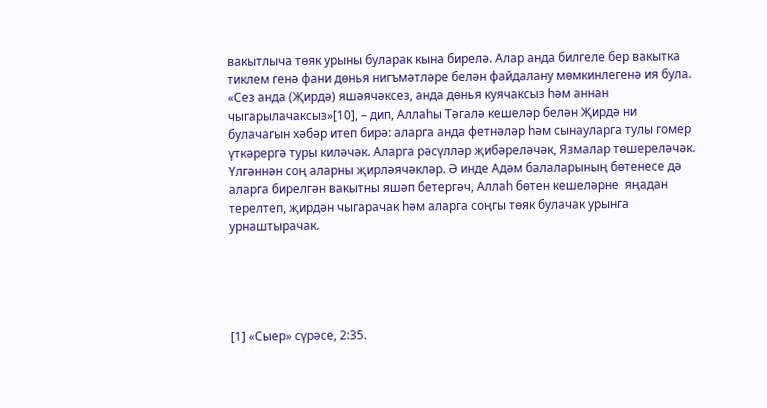вакытлыча төяк урыны буларак кына бирелә. Алар анда билгеле бер вакытка тиклем генә фани дөнья нигъмәтләре белән файдалану мөмкинлегенә ия була. «Сез анда (Җирдә) яшәячәксез, анда дөнья куячаксыз һәм аннан чыгарылачаксыз»[10], – дип, Аллаһы Тәгалә кешеләр белән Җирдә ни булачагын хәбәр итеп бирә: аларга анда фетнәләр һәм сынауларга тулы гомер үткәрергә туры киләчәк. Аларга рәсүлләр җибәреләчәк, Язмалар төшереләчәк. Үлгәннән соң аларны җирләячәкләр. Ә инде Адәм балаларының бөтенесе дә аларга бирелгән вакытны яшәп бетергәч, Аллаһ бөтен кешеләрне  яңадан терелтеп, җирдән чыгарачак һәм аларга соңгы төяк булачак урынга урнаштырачак.





[1] «Сыер» сүрәсе, 2:35.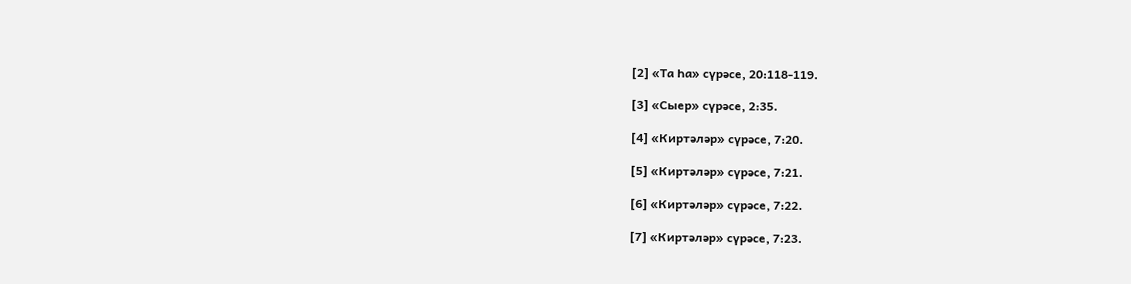[2] «Та Һа» сүрәсе, 20:118-119.

[3] «Сыер» сүрәсе, 2:35.

[4] «Киртәләр» сүрәсе, 7:20.

[5] «Киртәләр» сүрәсе, 7:21.

[6] «Киртәләр» сүрәсе, 7:22.

[7] «Киртәләр» сүрәсе, 7:23.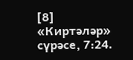[8] «Киртәләр» сүрәсе, 7:24.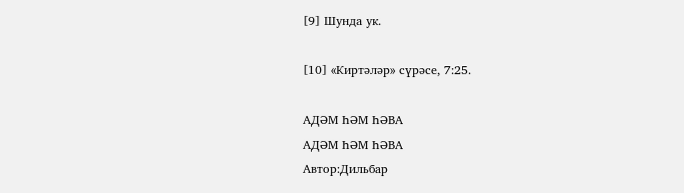[9] Шунда ук.

[10] «Киртәләр» сүрәсе, 7:25.

АДӘМ ҺӘМ ҺӘВА
АДӘМ ҺӘМ ҺӘВА
Автор:Дильбар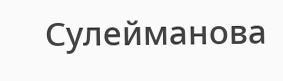Сулейманова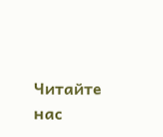Читайте нас